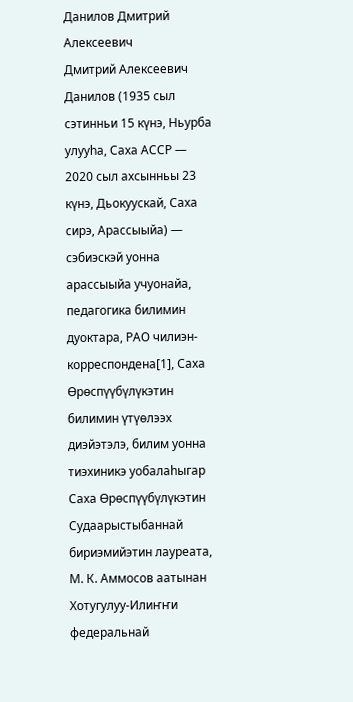Данилов Дмитрий Алексеевич
Дмитрий Алексеевич Данилов (1935 сыл сэтинньи 15 күнэ, Ньурба улууһа, Саха АССР — 2020 сыл ахсынньы 23 күнэ, Дьокуускай, Саха сирэ, Арассыыйа) — сэбиэскэй уонна арассыыйа учуонайа, педагогика билимин дуоктара, РАО чилиэн-корреспондена[1], Саха Өрөспүүбүлүкэтин билимин үтүөлээх диэйэтэлэ, билим уонна тиэхиникэ уобалаһыгар Саха Өрөспүүбүлүкэтин Судаарыстыбаннай бириэмийэтин лауреата, М. К. Аммосов аатынан Хотугулуу-Илиҥҥи федеральнай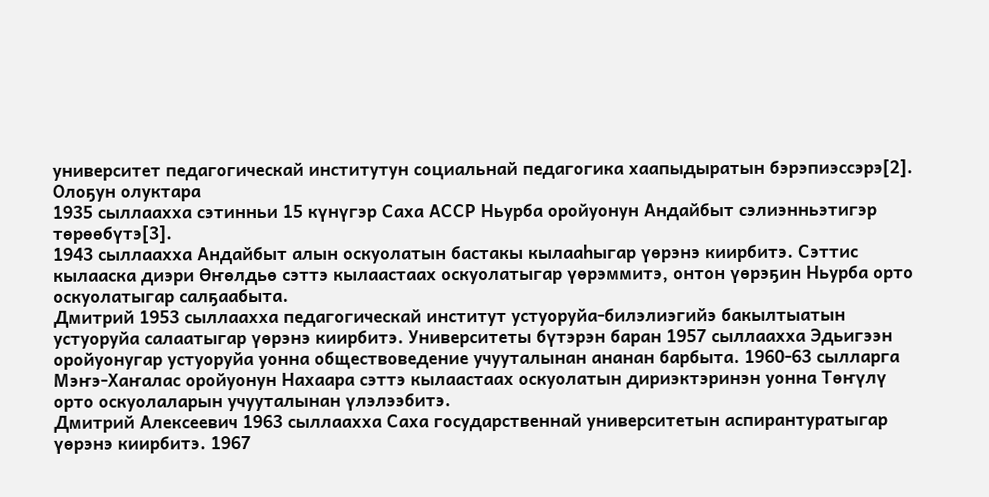университет педагогическай институтун социальнай педагогика хаапыдыратын бэрэпиэссэрэ[2].
Олоҕун олуктара
1935 сыллаахха сэтинньи 15 күнүгэр Саха АССР Ньурба оройуонун Андайбыт сэлиэнньэтигэр төрөөбүтэ[3].
1943 сыллаахха Андайбыт алын оскуолатын бастакы кылааһыгар үөрэнэ киирбитэ. Сэттис кылааска диэри Өҥөлдьө сэттэ кылаастаах оскуолатыгар үөрэммитэ, онтон үөрэҕин Ньурба орто оскуолатыгар салҕаабыта.
Дмитрий 1953 сыллаахха педагогическай институт устуоруйа-билэлиэгийэ бакылтыатын устуоруйа салаатыгар үөрэнэ киирбитэ. Университеты бүтэрэн баран 1957 сыллаахха Эдьигээн оройуонугар устуоруйа уонна обществоведение учууталынан ананан барбыта. 1960-63 сылларга Мэҥэ-Хаҥалас оройуонун Нахаара сэттэ кылаастаах оскуолатын дириэктэринэн уонна Төҥүлү орто оскуолаларын учууталынан үлэлээбитэ.
Дмитрий Алексеевич 1963 сыллаахха Саха государственнай университетын аспирантуратыгар үөрэнэ киирбитэ. 1967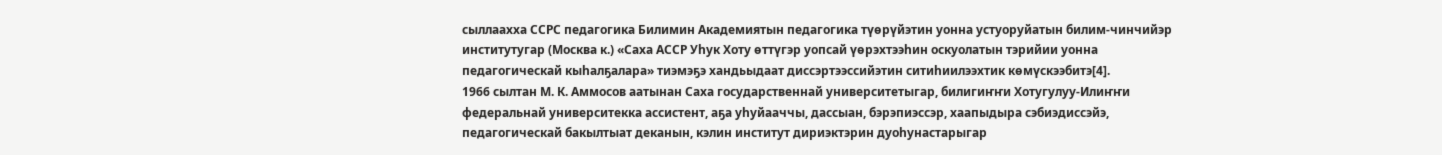сыллаахха ССРС педагогика Билимин Академиятын педагогика түөрүйэтин уонна устуоруйатын билим-чинчийэр институтугар (Москва к.) «Саха АССР Уһук Хоту өттүгэр уопсай үөрэхтээһин оскуолатын тэрийии уонна педагогическай кыһалҕалара» тиэмэҕэ хандьыдаат диссэртээссийэтин ситиһиилээхтик көмүскээбитэ[4].
1966 сылтан М. К. Аммосов аатынан Саха государственнай университетыгар, билигиҥҥи Хотугулуу-Илиҥҥи федеральнай университекка ассистент, аҕа уһуйааччы, дассыан, бэрэпиэссэр, хаапыдыра сэбиэдиссэйэ, педагогическай бакылтыат деканын, кэлин институт дириэктэрин дуоһунастарыгар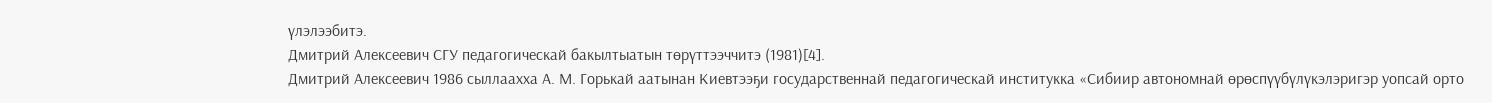үлэлээбитэ.
Дмитрий Алексеевич СГУ педагогическай бакылтыатын төрүттээччитэ (1981)[4].
Дмитрий Алексеевич 1986 сыллаахха А. М. Горькай аатынан Киевтээҕи государственнай педагогическай институкка «Сибиир автономнай өрөспүүбүлүкэлэригэр уопсай орто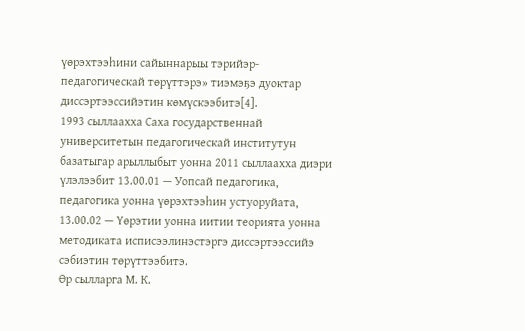үөрэхтээһини сайыннарыы тэрийэр-педагогическай төрүттэрэ» тиэмэҕэ дуоктар диссэртээссийэтин көмүскээбитэ[4].
1993 сыллаахха Саха государственнай университетын педагогическай институтун базатыгар арыллыбыт уонна 2011 сыллаахха диэри үлэлээбит 13.00.01 — Уопсай педагогика, педагогика уонна үөрэхтээһин устуоруйата, 13.00.02 — Үөрэтии уонна иитии теорията уонна методиката исписээлинэстэргэ диссэртээссийэ сэбиэтин төрүттээбитэ.
Өр сылларга М. К.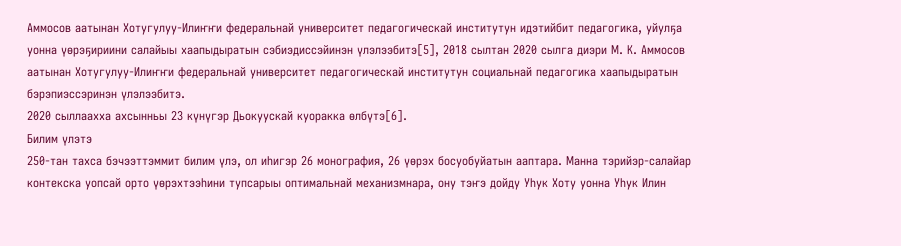Аммосов аатынан Хотугулуу-Илиҥҥи федеральнай университет педагогическай институтун идэтийбит педагогика, уйулҕа уонна үөрэҕириини салайыы хаапыдыратын сэбиэдиссэйинэн үлэлээбитэ[5], 2018 сылтан 2020 сылга диэри М. К. Аммосов аатынан Хотугулуу-Илиҥҥи федеральнай университет педагогическай институтун социальнай педагогика хаапыдыратын бэрэпиэссэринэн үлэлээбитэ.
2020 сыллаахха ахсынньы 23 күнүгэр Дьокуускай куоракка өлбүтэ[6].
Билим үлэтэ
250-тан тахса бэчээттэммит билим үлэ, ол иһигэр 26 монография, 26 үөрэх босуобуйатын ааптара. Манна тэрийэр-салайар контекска уопсай орто үөрэхтээһини тупсарыы оптимальнай механизмнара, ону тэҥэ дойду Уһук Хоту уонна Уһук Илин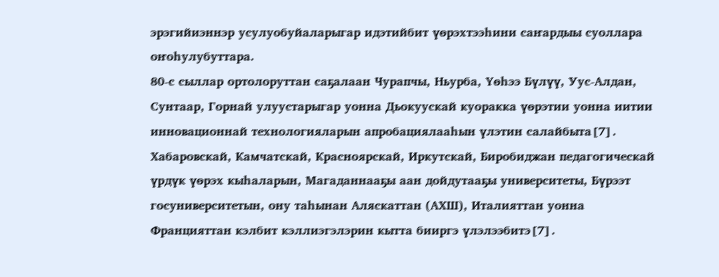эрэгийиэннэр усулуобуйаларыгар идэтийбит үөрэхтээһини саҥардыы суоллара оҥоһулубуттара.
80-с сыллар ортолоруттан саҕалаан Чурапчы, Ньурба, Үөһээ Бүлүү, Уус-Алдан, Сунтаар, Горнай улуустарыгар уонна Дьокуускай куоракка үөрэтии уонна иитии инновационнай технологияларын апробациялааһын үлэтин салайбыта[7].
Хабаровскай, Камчатскай, Красноярскай, Иркутскай, Биробиджан педагогическай үрдүк үөрэх кыһаларын, Магаданнааҕы аан дойдутааҕы университеты, Бүрээт госуниверситетын, ону таһынан Аляскаттан (АХШ), Италияттан уонна Францияттан кэлбит кэллиэгэлэрин кытта бииргэ үлэлээбитэ[7].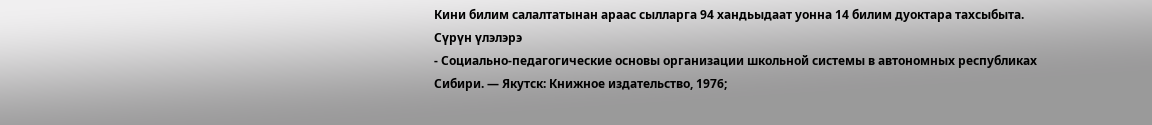Кини билим салалтатынан араас сылларга 94 хандьыдаат уонна 14 билим дуоктара тахсыбыта.
Сүрүн үлэлэрэ
- Социально-педагогические основы организации школьной системы в автономных республиках Сибири. — Якутск: Книжное издательство, 1976;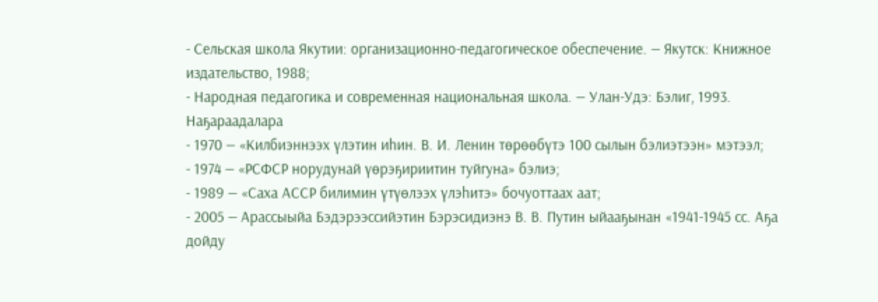- Сельская школа Якутии: организационно-педагогическое обеспечение. — Якутск: Книжное издательство, 1988;
- Народная педагогика и современная национальная школа. — Улан-Удэ: Бэлиг, 1993.
Наҕараадалара
- 1970 — «Килбиэннээх үлэтин иһин. В. И. Ленин төрөөбүтэ 100 сылын бэлиэтээн» мэтээл;
- 1974 — «РСФСР норудунай үөрэҕириитин туйгуна» бэлиэ;
- 1989 — «Саха АССР билимин үтүөлээх үлэһитэ» бочуоттаах аат;
- 2005 — Арассыыйа Бэдэрээссийэтин Бэрэсидиэнэ В. В. Путин ыйааҕынан «1941-1945 сс. Аҕа дойду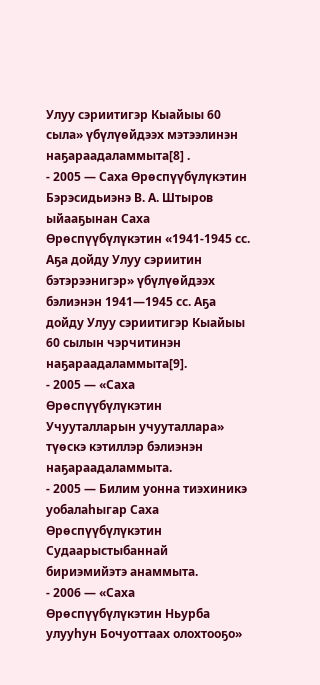Улуу сэриитигэр Кыайыы 60 сыла» үбүлүөйдээх мэтээлинэн наҕараадаламмыта[8] .
- 2005 — Саха Өрөспүүбүлүкэтин Бэрэсидьиэнэ В. А. Штыров ыйааҕынан Саха Өрөспүүбүлүкэтин «1941-1945 сс. Аҕа дойду Улуу сэриитин бэтэрээнигэр» үбүлүөйдээх бэлиэнэн 1941—1945 сс. Аҕа дойду Улуу сэриитигэр Кыайыы 60 сылын чэрчитинэн наҕараадаламмыта[9].
- 2005 — «Саха Өрөспүүбүлүкэтин Учууталларын учууталлара» түөскэ кэтиллэр бэлиэнэн наҕараадаламмыта.
- 2005 — Билим уонна тиэхиникэ уобалаһыгар Саха Өрөспүүбүлүкэтин Судаарыстыбаннай бириэмийэтэ анаммыта.
- 2006 — «Саха Өрөспүүбүлүкэтин Ньурба улууһун Бочуоттаах олохтооҕо»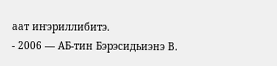аат иҥэриллибитэ.
- 2006 — АБ-тин Бэрэсидьиэнэ В.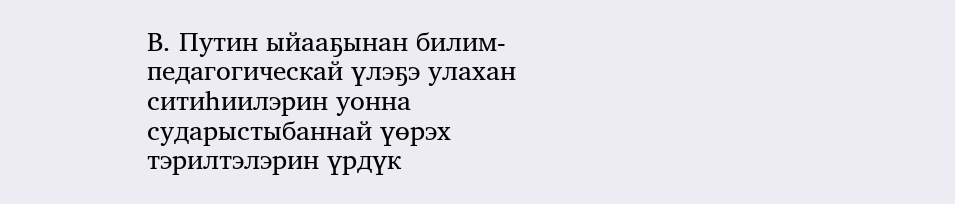В. Путин ыйааҕынан билим-педагогическай үлэҕэ улахан ситиһиилэрин уонна сударыстыбаннай үөрэх тэрилтэлэрин үрдүк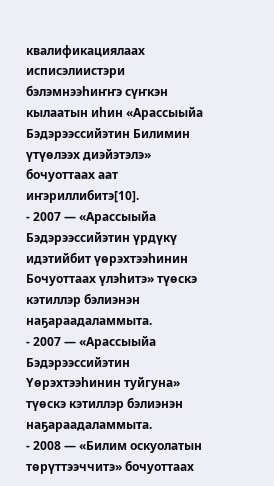квалификациялаах исписэлиистэри бэлэмнээһиҥҥэ сүҥкэн кылаатын иһин «Арассыыйа Бэдэрээссийэтин Билимин үтүөлээх диэйэтэлэ» бочуоттаах аат иҥэриллибитэ[10].
- 2007 — «Арассыыйа Бэдэрээссийэтин үрдүкү идэтийбит үөрэхтээһинин Бочуоттаах үлэһитэ» түөскэ кэтиллэр бэлиэнэн наҕараадаламмыта.
- 2007 — «Арассыыйа Бэдэрээссийэтин Үөрэхтээһинин туйгуна» түөскэ кэтиллэр бэлиэнэн наҕараадаламмыта.
- 2008 — «Билим оскуолатын төрүттээччитэ» бочуоттаах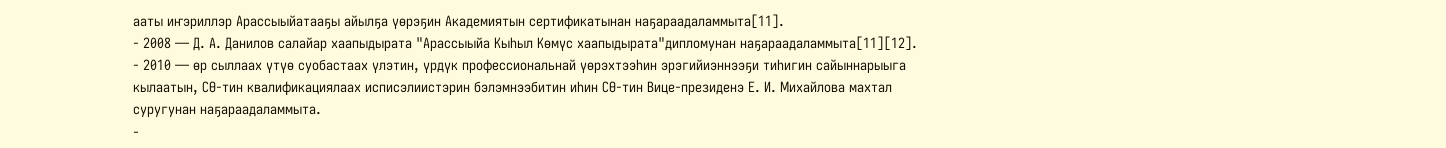ааты иҥэриллэр Арассыыйатааҕы айылҕа үөрэҕин Академиятын сертификатынан наҕараадаламмыта[11].
- 2008 — Д. А. Данилов салайар хаапыдырата "Арассыыйа Кыһыл Көмүс хаапыдырата"дипломунан наҕараадаламмыта[11][12].
- 2010 — өр сыллаах үтүө суобастаах үлэтин, үрдүк профессиональнай үөрэхтээһин эрэгийиэннээҕи тиһигин сайыннарыыга кылаатын, СӨ-тин квалификациялаах исписэлиистэрин бэлэмнээбитин иһин СӨ-тин Вице-президенэ Е. И. Михайлова махтал суругунан наҕараадаламмыта.
-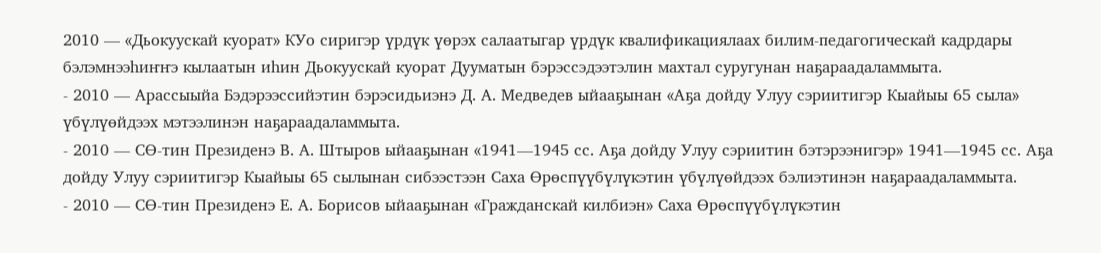2010 — «Дьокуускай куорат» КУо сиригэр үрдүк үөрэх салаатыгар үрдүк квалификациялаах билим-педагогическай кадрдары бэлэмнээһиҥҥэ кылаатын иһин Дьокуускай куорат Дууматын бэрэссэдээтэлин махтал суругунан наҕараадаламмыта.
- 2010 — Арассыыйа Бэдэрээссийэтин бэрэсидьиэнэ Д. А. Медведев ыйааҕынан «Аҕа дойду Улуу сэриитигэр Кыайыы 65 сыла» үбүлүөйдээх мэтээлинэн наҕараадаламмыта.
- 2010 — СӨ-тин Президенэ В. А. Штыров ыйааҕынан «1941—1945 сс. Аҕа дойду Улуу сэриитин бэтэрээнигэр» 1941—1945 сс. Аҕа дойду Улуу сэриитигэр Кыайыы 65 сылынан сибээстээн Саха Өрөспүүбүлүкэтин үбүлүөйдээх бэлиэтинэн наҕараадаламмыта.
- 2010 — СӨ-тин Президенэ Е. А. Борисов ыйааҕынан «Гражданскай килбиэн» Саха Өрөспүүбүлүкэтин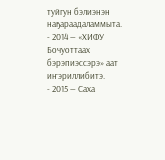туйгун бэлиэнэн наҕараадаламмыта.
- 2014 — «ХИФУ Бочуоттаах бэрэпиэссэрэ» аат иҥэриллибитэ.
- 2015 — Саха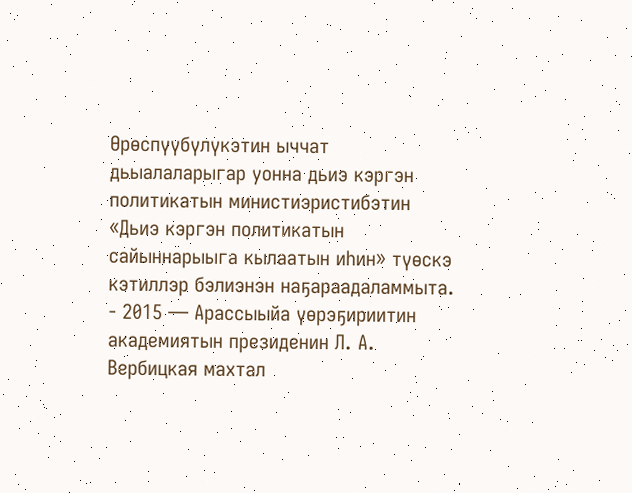Өрөспүүбүлүкэтин ыччат дьыалаларыгар уонна дьиэ кэргэн политикатын министиэристибэтин «Дьиэ кэргэн политикатын сайыннарыыга кылаатын иһин» түөскэ кэтиллэр бэлиэнэн наҕараадаламмыта.
- 2015 — Арассыыйа үөрэҕириитин академиятын президенин Л. А. Вербицкая махтал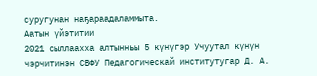суругунан наҕараадаламмыта.
Аатын үйэтитии
2021 сыллаахха алтынньы 5 күнүгэр Учуутал күнүн чэрчитинэн СВФУ Педагогическай институтугар Д. А.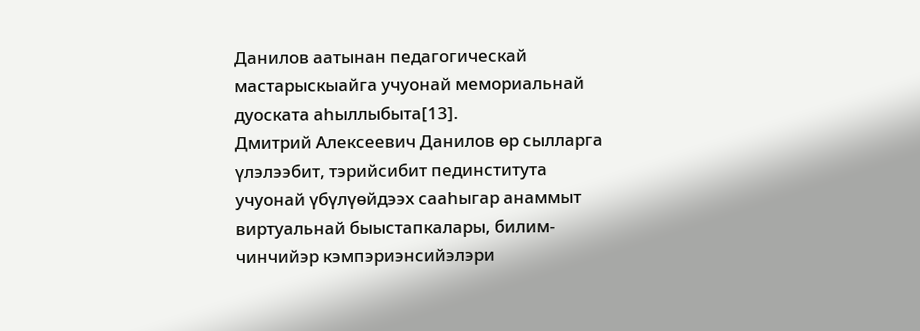Данилов аатынан педагогическай мастарыскыайга учуонай мемориальнай дуоската аһыллыбыта[13].
Дмитрий Алексеевич Данилов өр сылларга үлэлээбит, тэрийсибит пединститута учуонай үбүлүөйдээх сааһыгар анаммыт виртуальнай быыстапкалары, билим-чинчийэр кэмпэриэнсийэлэри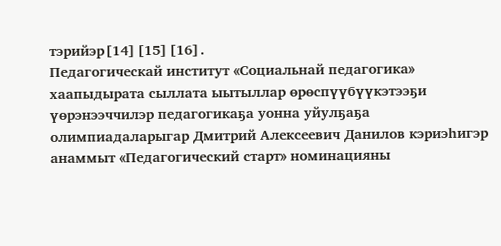тэрийэр[14][15][16].
Педагогическай институт «Социальнай педагогика» хаапыдырата сыллата ыытыллар өрөспүүбүүкэтээҕи үөрэнээччилэр педагогикаҕа уонна уйулҕаҕа олимпиадаларыгар Дмитрий Алексеевич Данилов кэриэһигэр анаммыт «Педагогический старт» номинацияны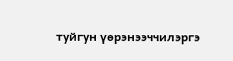туйгун үөрэнээччилэргэ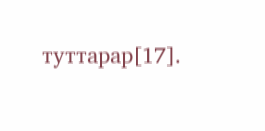туттарар[17].